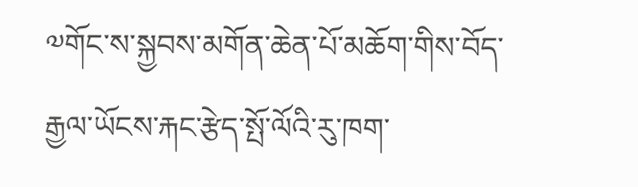༧གོང་ས་སྐྱབས་མགོན་ཆེན་པོ་མཆོག་གིས་བོད་རྒྱལ་ཡོངས་རྐང་རྩེད་སྤོ་ལོའི་རུ་ཁག་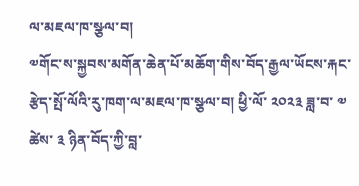ལ་མཇལ་ཁ་སྩལ་བ།
༧གོང་ས་སྐྱབས་མགོན་ཆེན་པོ་མཆོག་གིས་བོད་རྒྱལ་ཡོངས་རྐང་རྩེད་སྤོ་ལོའི་རུ་ཁག་ལ་མཇལ་ཁ་སྩལ་བ། ཕྱི་ལོ་ ༢༠༢༣ ཟླ་བ་ ༧ ཚེས་ ༣ ཉིན་བོད་ཀྱི་བླ་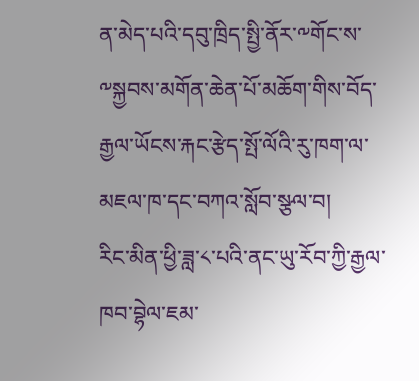ན་མེད་པའི་དབུ་ཁྲིད་སྤྱི་ནོར་༸གོང་ས་༸སྐྱབས་མགོན་ཆེན་པོ་མཆོག་གིས་བོད་རྒྱལ་ཡོངས་རྐང་རྩེད་སྤོ་ལོའི་རུ་ཁག་ལ་མཇལ་ཁ་དང་བཀའ་སློབ་སྩལ་བ།
རིང་མིན་ཕྱི་ཟླ་༨་པའི་ནང་ཡུ་རོབ་ཀྱི་རྒྱལ་ཁབ་བྷེལ་ཇམ་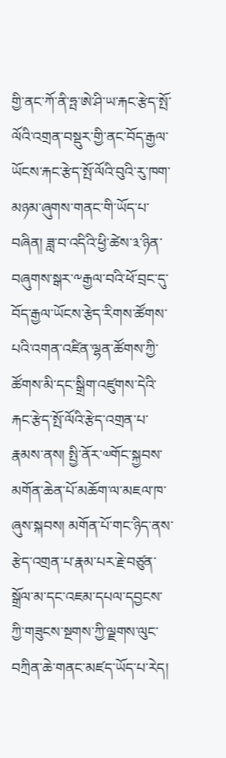གྱི་ནང་ཀོ་ནི་ཧྤ་ཨེ་ཤི་ཡ་རྐང་རྩེད་སྤོ་ལོའི་འགྲན་བསྡུར་གྱི་ནང་བོད་རྒྱལ་ཡོངས་རྐང་རྩེད་སྤོ་ལོའི་བུའི་རུ་ཁག་མཉམ་ཞུགས་གནང་གི་ཡོད་པ་བཞིན། ཟླ་བ་འདིའི་ཕྱི་ཚེས་༣་ཉིན་བཞུགས་སྒར་༸རྒྱལ་བའི་ཕོ་བྲང་དུ་བོད་རྒྱལ་ཡོངས་རྩེད་རིགས་ཚོགས་པའི་འགན་འཛིན་ལྷན་ཚོགས་ཀྱི་ཚོགས་མི་དང་སྒྲིག་འཛུགས་དེའི་རྐང་རྩེད་སྤོ་ལོའི་རྩེད་འགྲན་པ་རྣམས་ནས། སྤྱི་ནོར་༧གོང་སྐྱབས་མགོན་ཆེན་པོ་མཆོག་ལ་མཇལ་ཁ་ཞུས་སྐབས། མགོན་པོ་གང་ཉིད་ནས་རྩེད་འགྲན་པ་རྣམ་པར་རྗེ་བཙུན་སྒྲོལ་མ་དང་འཇམ་དཔལ་དབྱངས་ཀྱི་གཟུངས་སྔགས་ཀྱི་ལྗགས་ལུང་བཀྲིན་ཆེ་གནང་མཛད་ཡོད་པ་རེད།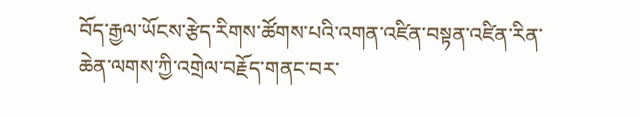བོད་རྒྱལ་ཡོངས་རྩེད་རིགས་ཚོགས་པའི་འགན་འཛིན་བསྟན་འཛིན་རིན་ཆེན་ལགས་ཀྱི་འགྲེལ་བརྗོད་གནང་བར་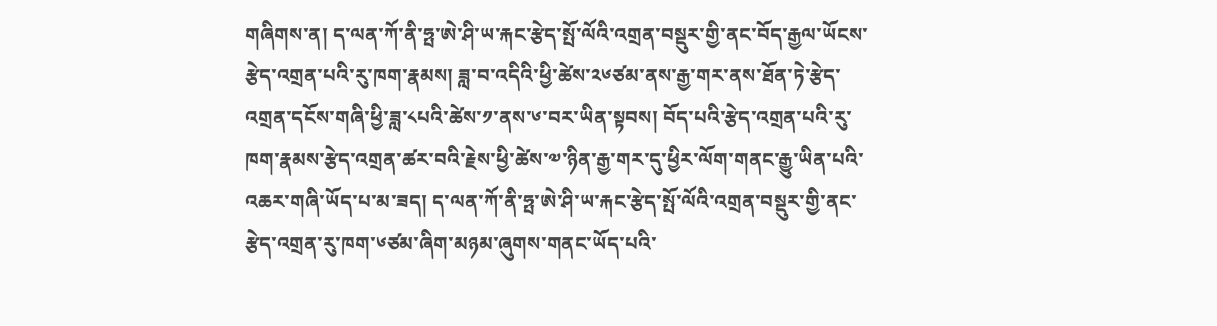གཞིགས་ན། ད་ལན་ཀོ་ནི་ཧྤ་ཨེ་ཤི་ཡ་རྐང་རྩེད་སྤོ་ལོའི་འགྲན་བསྡུར་གྱི་ནང་བོད་རྒྱལ་ཡོངས་རྩེད་འགྲན་པའི་རུ་ཁག་རྣམས། ཟླ་བ་འདིའི་ཕྱི་ཚེས་༢༦ཙམ་ནས་རྒྱ་གར་ནས་ཐོན་ཏེ་རྩེད་འགྲན་དངོས་གཞི་ཕྱི་ཟླ་༨པའི་ཚེས་༡་ནས་༦་བར་ཡིན་སྟབས། བོད་པའི་རྩེད་འགྲན་པའི་རུ་ཁག་རྣམས་རྩེད་འགྲན་ཚར་བའི་རྗེས་ཕྱི་ཚེས་༧་ཉིན་རྒྱ་གར་དུ་ཕྱིར་ལོག་གནང་རྒྱུ་ཡིན་པའི་འཆར་གཞི་ཡོད་པ་མ་ཟད། ད་ལན་ཀོ་ནི་ཧྤ་ཨེ་ཤི་ཡ་རྐང་རྩེད་སྤོ་ལོའི་འགྲན་བསྡུར་གྱི་ནང་རྩེད་འགྲན་རུ་ཁག་༦ཙམ་ཞིག་མཉམ་ཞུགས་གནང་ཡོད་པའི་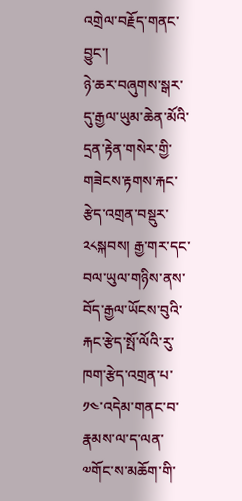འགྲེལ་བརྗོད་གནང་བྱུང་།
ཉེ་ཆར་བཞུགས་སྒར་དུ་རྒྱལ་ཡུམ་ཆེན་མོའི་དྲན་རྟེན་གསེར་གྱི་གཟེངས་རྟགས་རྐང་རྩེད་འགྲན་བསྡུར་༢༨སྐབས། རྒྱ་གར་དང་བལ་ཡུལ་གཉིས་ནས་བོད་རྒྱལ་ཡོངས་བུའི་རྐང་རྩེད་སྤོ་ལོའི་རུ་ཁག་རྩེད་འགྲན་པ་༡༤་འདེམ་གནང་བ་རྣམས་ལ་ད་ལན་༧གོང་ས་མཆོག་གི་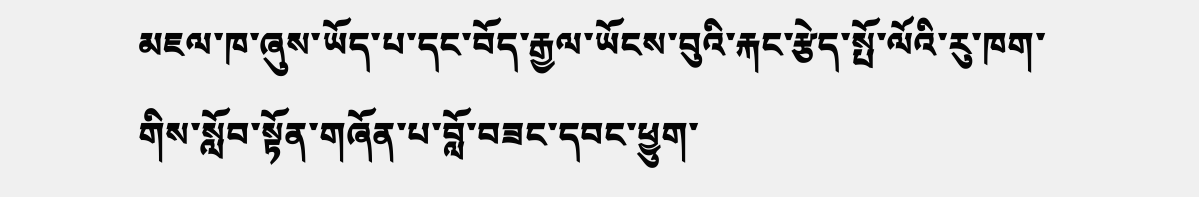མཇལ་ཁ་ཞུས་ཡོད་པ་དང་བོད་རྒྱལ་ཡོངས་བུའི་རྐང་རྩེད་སྤོ་ལོའི་རུ་ཁག་གིས་སློབ་སྟོན་གཞོན་པ་བློ་བཟང་དབང་ཕྱུག་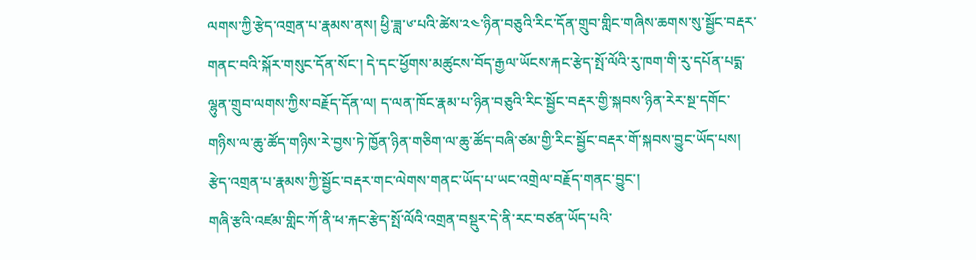ལགས་ཀྱི་རྩེད་འགྲན་པ་རྣམས་ནས། ཕྱི་ཟླ་༦་པའི་ཚེས་༢༤་ཉིན་བཅུའི་རིང་དོན་གྲུབ་གླིང་གཞིས་ཆགས་སུ་སྦྱོང་བརྡར་གནང་བའི་སྐོར་གསུང་དོན་སོང་། དེ་དང་ཕྱོགས་མཚུངས་བོད་རྒྱལ་ཡོངས་རྐང་རྩེད་སྤོ་ལོའི་རུ་ཁག་གི་རུ་དཔོན་པདྨ་ལྷུན་གྲུབ་ལགས་ཀྱིས་བརྗོད་དོན་ལ། ད་ལན་ཁོང་རྣམ་པ་ཉིན་བཅུའི་རིང་སྦྱོང་བརྡར་གྱི་སྐབས་ཉིན་རེར་སྔ་དགོང་གཉིས་ལ་ཆུ་ཚོད་གཉིས་རེ་བྱས་ཏེ་ཁྱོན་ཉིན་གཅིག་ལ་ཆུ་ཚོད་བཞི་ཙམ་གྱི་རིང་སྦྱོང་བརྡར་གོ་སྐབས་བྱུང་ཡོད་པས། རྩེད་འགྲན་པ་རྣམས་ཀྱི་སྦྱོང་བརྡར་གང་ལེགས་གནང་ཡོད་པ་ཡང་འགྲེལ་བརྗོད་གནང་བྱུང་།
གཞི་རྩའི་འཛམ་གླིང་ཀོ་ནི་ཕ་རྐང་རྩེད་སྤོ་ལོའི་འགྲན་བསྡུར་དེ་ནི་རང་བཙན་ཡོད་པའི་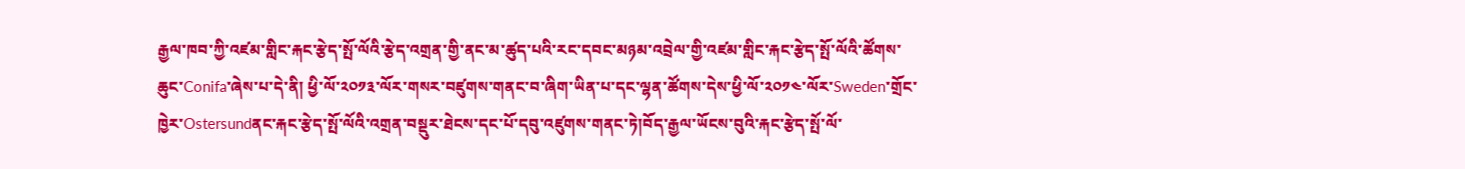རྒྱལ་ཁབ་ཀྱི་འཛམ་གླིང་རྐང་རྩེད་སྤོ་ལོའི་རྩེད་འགྲན་གྱི་ནང་མ་ཚུད་པའི་རང་དབང་མཉམ་འབྲེལ་གྱི་འཛམ་གླིང་རྐང་རྩེད་སྤོ་ལོའི་ཚོགས་ཆུང་Conifa་ཞེས་པ་དེ་ནི། ཕྱི་ལོ་༢༠༡༣་ལོར་གསར་བཛུགས་གནང་བ་ཞིག་ཡིན་པ་དང་ལྷན་ཚོགས་དེས་ཕྱི་ལོ་༢༠༡༤་ལོར་Sweden་གྲོང་ཁྱེར་Ostersundནང་རྐང་རྩེད་སྤོ་ལོའི་འགྲན་བསྡུར་ཐེངས་དང་པོ་དབུ་འཛུགས་གནང་ཏེ།བོད་རྒྱལ་ཡོངས་བུའི་རྐང་རྩེད་སྤོ་ལོ་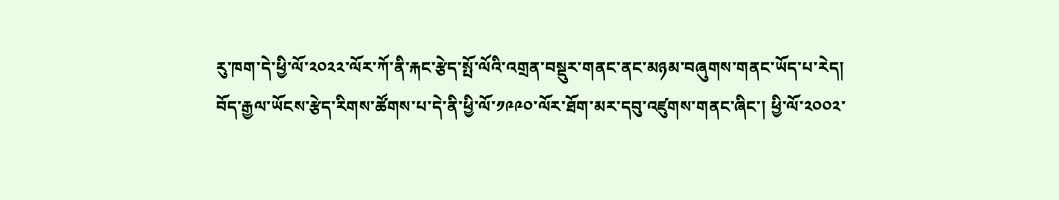རུ་ཁག་དེ་ཕྱི་ལོ་༢༠༢༢་ལོར་ཀོ་ནི་རྐང་རྩེད་སྤོ་ལོའི་འགྲན་བསྡུར་གནང་ནང་མཉམ་བཞུགས་གནང་ཡོད་པ་རེད།
བོད་རྒྱལ་ཡོངས་རྩེད་རིགས་ཚོགས་པ་དེ་ནི་ཕྱི་ལོ་༡༩༩༠་ལོར་ཐོག་མར་དབུ་འཛུགས་གནང་ཞིང་། ཕྱི་ལོ་༢༠༠༢་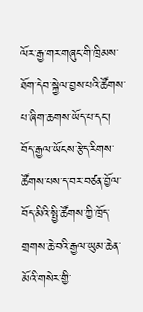ལོར་རྒྱ་གར་གཞུང་གི་ཁྲིམས་ཐོག་དེབ་སྐྱེལ་བྱས་པའི་ཚོགས་པ་ཞིག་ཆགས་ཡོད་པ་དང་། བོད་རྒྱལ་ཡོངས་རྩེད་རིགས་ཚོགས་པས་ད་བར་བཙན་བྱོལ་བོད་མིའི་སྤྱི་ཚོགས་ཀྱི་ཁྲོད་གྲགས་ཆེ་བའི་རྒྱལ་ཡུམ་ཆེན་མོའི་གསེར་གྱི་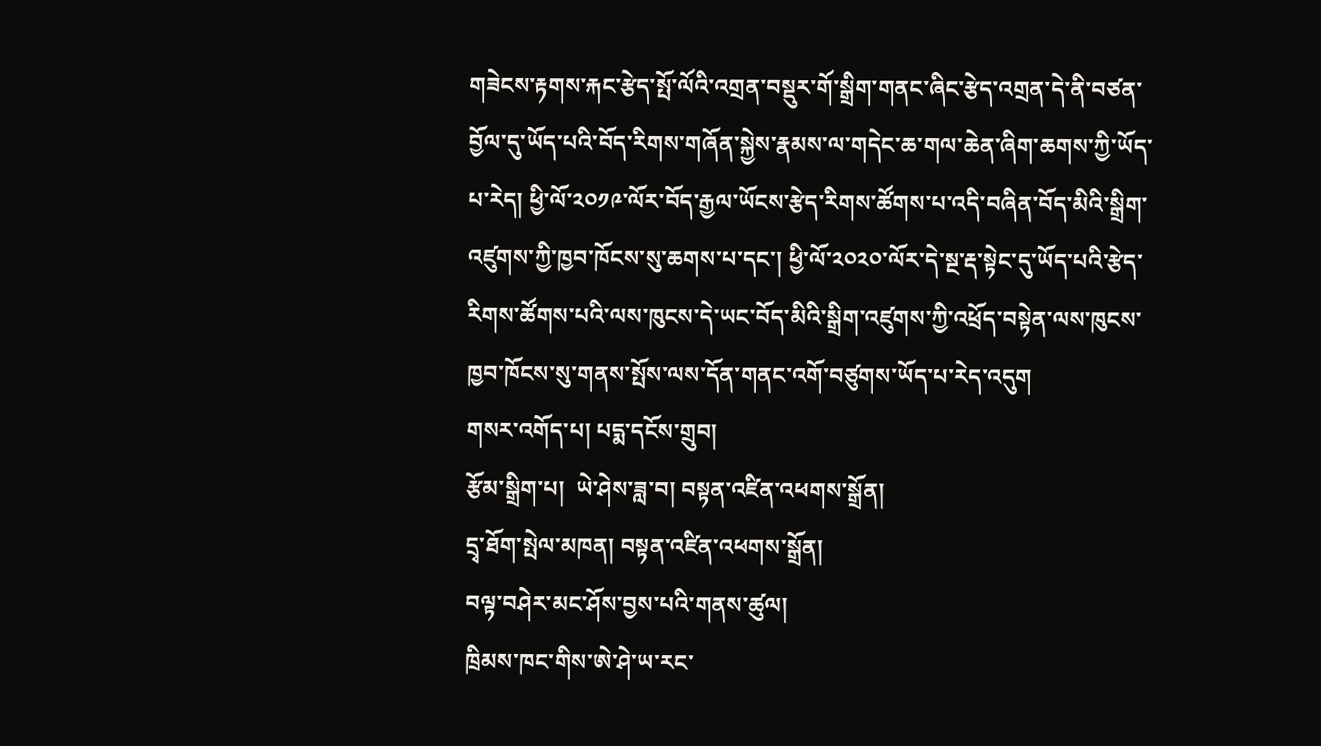གཟེངས་རྟགས་རྐང་རྩེད་སྤོ་ལོའི་འགྲན་བསྡུར་གོ་སྒྲིག་གནང་ཞིང་རྩེད་འགྲན་དེ་ནི་བཙན་བྱོལ་དུ་ཡོད་པའི་བོད་རིགས་གཞོན་སྐྱེས་རྣམས་ལ་གདེང་ཆ་གལ་ཆེན་ཞིག་ཆགས་ཀྱི་ཡོད་པ་རེད། ཕྱི་ལོ་༢༠༡༩་ལོར་བོད་རྒྱལ་ཡོངས་རྩེད་རིགས་ཚོགས་པ་འདི་བཞིན་བོད་མིའི་སྒྲིག་འཛུགས་ཀྱི་ཁྱབ་ཁོངས་སུ་ཆགས་པ་དང་། ཕྱི་ལོ་༢༠༢༠་ལོར་དེ་སྔ་རྡ་སྟེང་དུ་ཡོད་པའི་རྩེད་རིགས་ཚོགས་པའི་ལས་ཁུངས་དེ་ཡང་བོད་མིའི་སྒྲིག་འཛུགས་ཀྱི་འཕྲོད་བསྟེན་ལས་ཁུངས་ཁྱབ་ཁོངས་སུ་གནས་སྤོས་ལས་དོན་གནང་འགོ་བཙུགས་ཡོད་པ་རེད་འདུག
གསར་འགོད་པ། པདྨ་དངོས་གྲུབ།
རྩོམ་སྒྲིག་པ།  ཡེ་ཤེས་ཟླ་བ། བསྟན་འཛིན་འཕགས་སྒྲོན།
དྲྭ་ཐོག་སྤེལ་མཁན། བསྟན་འཛིན་འཕགས་སྒྲོན།
བལྟ་བཤེར་མང་ཤོས་བྱས་པའི་གནས་ཚུལ།
ཁྲིམས་ཁང་གིས་ཨེ་ཤེ་ཡ་རང་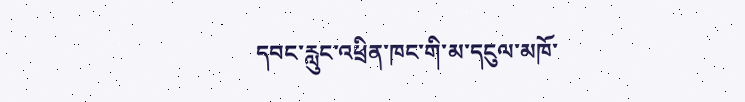དབང་རླུང་འཕྲིན་ཁང་གི་མ་དངུལ་མཁོ་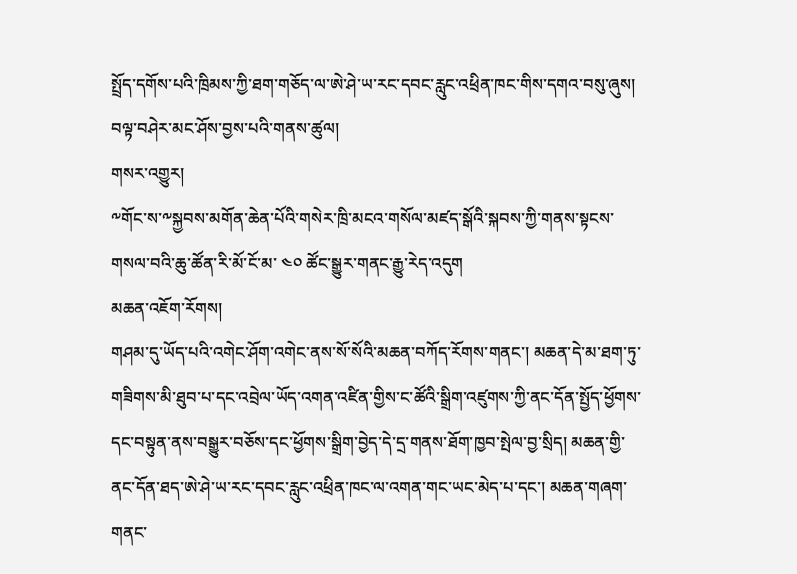སྤྲོད་དགོས་པའི་ཁྲིམས་ཀྱི་ཐག་གཅོད་ལ་ཨེ་ཤེ་ཡ་རང་དབང་རླུང་འཕྲིན་ཁང་གིས་དགའ་བསུ་ཞུས།
བལྟ་བཤེར་མང་ཤོས་བྱས་པའི་གནས་ཚུལ།
གསར་འགྱུར།
༸གོང་ས་༸སྐྱབས་མགོན་ཆེན་པོའི་གསེར་ཁྲི་མངའ་གསོལ་མཛད་སྒོའི་སྐབས་ཀྱི་གནས་སྟངས་གསལ་བའི་ཆུ་ཚོན་རི་མོ་ངོ་མ་ ༤༠ ཚོང་སྒྱུར་གནང་རྒྱུ་རེད་འདུག
མཆན་འཇོག་རོགས།
གཤམ་དུ་ཡོད་པའི་འགེང་ཤོག་འགེང་ནས་སོ་སོའི་མཆན་བཀོད་རོགས་གནང་། མཆན་དེ་མ་ཐག་ཏུ་གཟིགས་མི་ཐུབ་པ་དང་འབྲེལ་ཡོད་འགན་འཛིན་གྱིས་ང་ཚོའི་སྒྲིག་འཛུགས་ཀྱི་ནང་དོན་སྤྱོད་ཕྱོགས་དང་བསྟུན་ནས་བསྒྱུར་བཅོས་དང་ཕྱོགས་སྒྲིག་བྱེད་དེ་དྲ་གནས་ཐོག་ཁྱབ་སྤེལ་བྱ་སྲིད། མཆན་གྱི་ནང་དོན་ཐད་ཨེ་ཤེ་ཡ་རང་དབང་རླུང་འཕྲིན་ཁང་ལ་འགན་གང་ཡང་མེད་པ་དང་། མཆན་གཞག་གནང་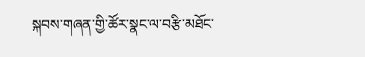སྐབས་གཞན་གྱི་ཚོར་སྣང་ལ་བརྩི་མཐོང་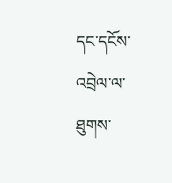དང་དངོས་འབྲེལ་ལ་ཐུགས་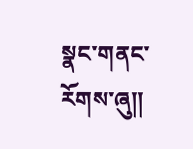སྣང་གནང་རོགས་ཞུ༎